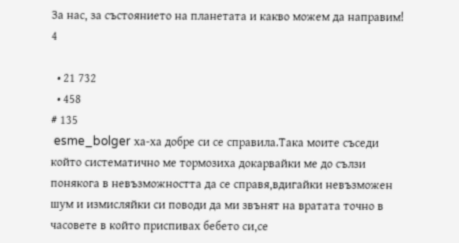За нас, за състоянието на планетата и какво можем да направим! 4

  • 21 732
  • 458
# 135
 esme_bolger ха-ха добре си се справила.Така моите съседи който систематично ме тормозиха докарвайки ме до сълзи понякога в невъзможността да се справя,вдигайки невъзможен шум и измисляйки си поводи да ми звънят на вратата точно в часовете в който приспивах бебето си,се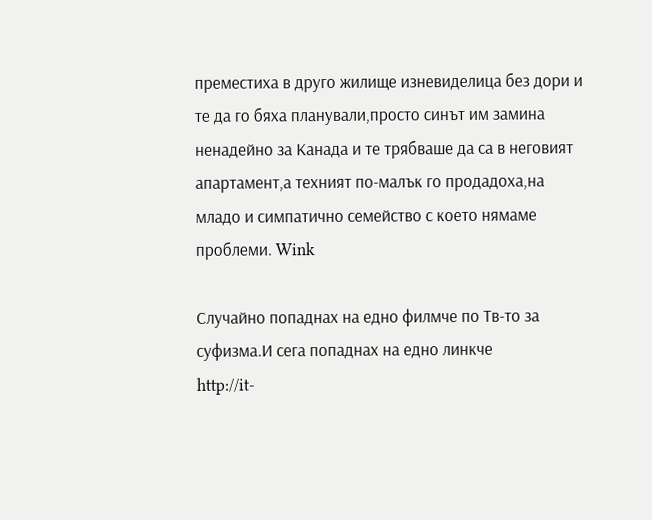преместиха в друго жилище изневиделица без дори и те да го бяха планували,просто синът им замина ненадейно за Канада и те трябваше да са в неговият апартамент,а техният по-малък го продадоха,на младо и симпатично семейство с което нямаме проблеми. Wink

Случайно попаднах на едно филмче по Тв-то за суфизма.И сега попаднах на едно линкче
http://it-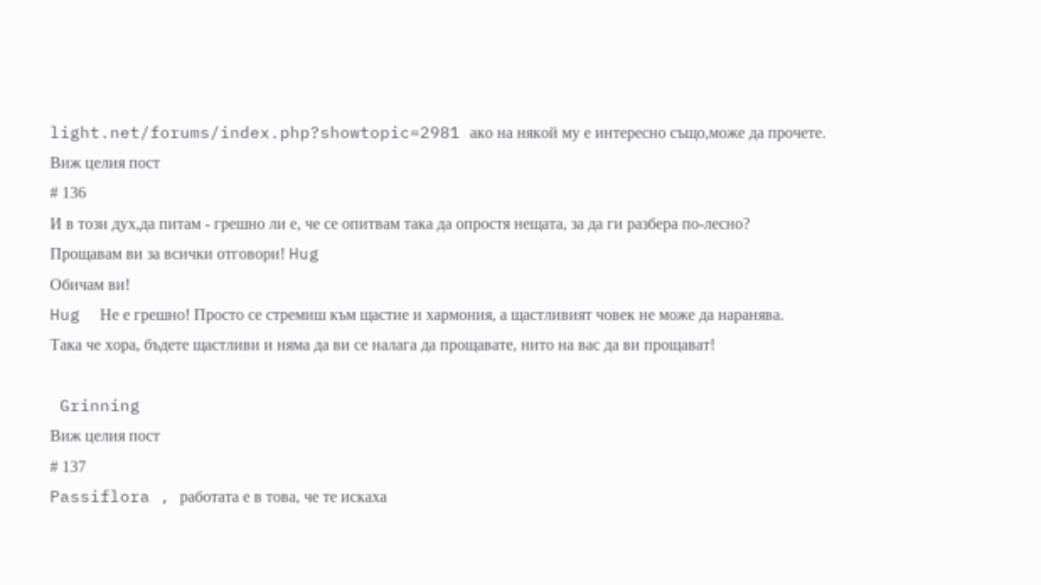light.net/forums/index.php?showtopic=2981 ако на някой му е интересно също,може да прочете.
Виж целия пост
# 136
И в този дух,да питам - грешно ли е, че се опитвам така да опростя нещата, за да ги разбера по-лесно?
Прощавам ви за всички отговори! Hug
Обичам ви!
Hug  Не е грешно! Просто се стремиш към щастие и хармония, а щастливият човек не може да наранява.
Така че хора, бъдете щастливи и няма да ви се налага да прощавате, нито на вас да ви прощават!

 Grinning
Виж целия пост
# 137
Passiflora , работата е в това, че те искаха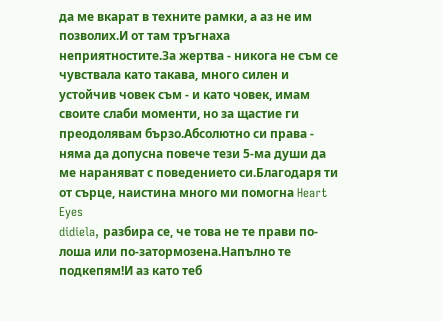да ме вкарат в техните рамки, а аз не им позволих.И от там тръгнаха неприятностите.За жертва - никога не съм се чувствала като такава, много силен и устойчив човек съм - и като човек, имам своите слаби моменти, но за щастие ги преодолявам бързо.Абсолютно си права - няма да допусна повече тези 5-ма души да ме нараняват с поведението си.Благодаря ти от сърце, наистина много ми помогна Heart Eyes
didiela, разбира се, че това не те прави по-лоша или по-затормозена.Напълно те подкепям!И аз като теб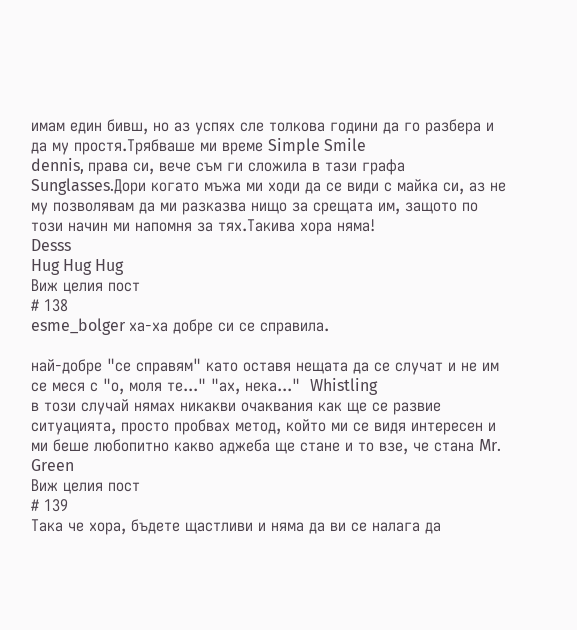имам един бивш, но аз успях сле толкова години да го разбера и да му простя.Трябваше ми време Simple Smile
dennis, права си, вече съм ги сложила в тази графа Sunglasses.Дори когато мъжа ми ходи да се види с майка си, аз не му позволявам да ми разказва нищо за срещата им, защото по този начин ми напомня за тях.Такива хора няма!
Desss
Hug Hug Hug
Виж целия пост
# 138
esme_bolger ха-ха добре си се справила.

най-добре "се справям" като оставя нещата да се случат и не им се меся с "о, моля те..." "ах, нека..."  Whistling
в този случай нямах никакви очаквания как ще се развие ситуацията, просто пробвах метод, който ми се видя интересен и ми беше любопитно какво аджеба ще стане и то взе, че стана Mr. Green
Виж целия пост
# 139
Така че хора, бъдете щастливи и няма да ви се налага да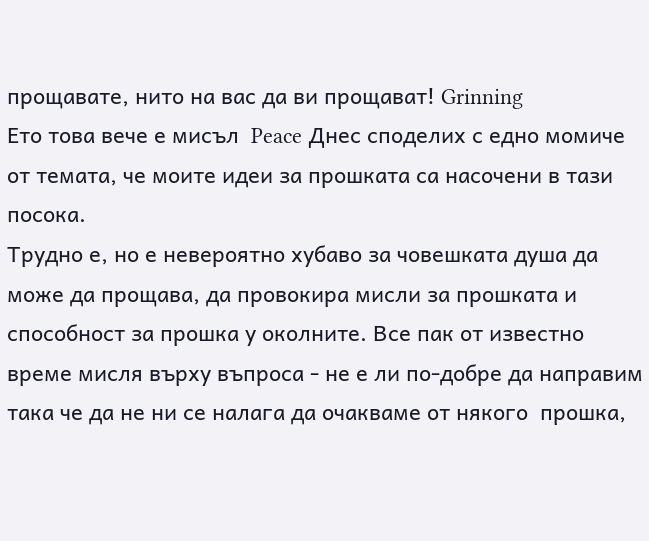прощавате, нито на вас да ви прощават! Grinning
Ето това вече е мисъл  Peace Днес споделих с едно момиче от темата, че моите идеи за прошката са насочени в тази посока.
Трудно е, но е невероятно хубаво за човешката душа да може да прощава, да провокира мисли за прошката и способност за прошка у околните. Все пак от известно време мисля върху въпроса - не е ли по-добре да направим така че да не ни се налага да очакваме от някого  прошка,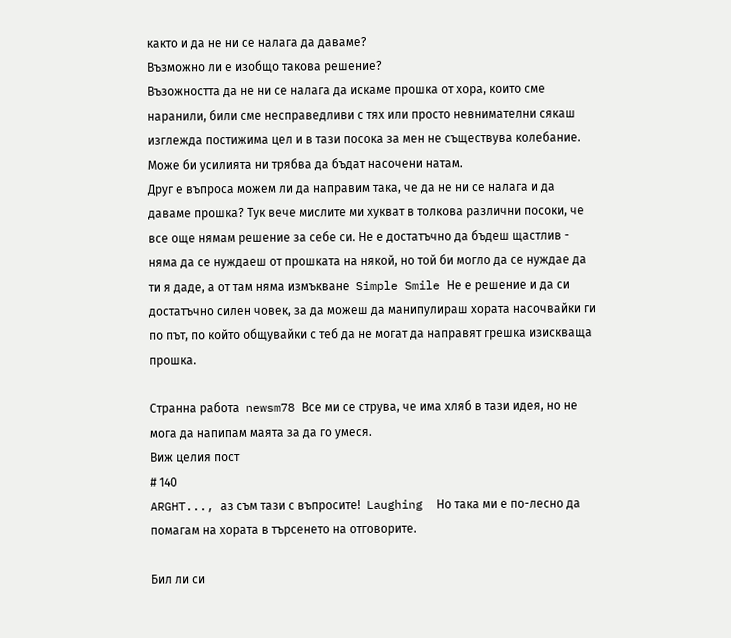както и да не ни се налага да даваме?
Възможно ли е изобщо такова решение?
Възожността да не ни се налага да искаме прошка от хора, които сме наранили, били сме несправедливи с тях или просто невнимателни сякаш изглежда постижима цел и в тази посока за мен не съществува колебание. Може би усилията ни трябва да бъдат насочени натам.
Друг е въпроса можем ли да направим така, че да не ни се налага и да даваме прошка? Тук вече мислите ми хукват в толкова различни посоки, че все още нямам решение за себе си. Не е достатъчно да бъдеш щастлив - няма да се нуждаеш от прошката на някой, но той би могло да се нуждае да ти я даде, а от там няма измъкване  Simple Smile Не е решение и да си достатъчно силен човек, за да можеш да манипулираш хората насочвайки ги по път, по който общувайки с теб да не могат да направят грешка изискваща прошка.

Странна работа  newsm78 Все ми се струва, че има хляб в тази идея, но не мога да напипам маята за да го умеся.
Виж целия пост
# 140
ARGHT..., аз съм тази с въпросите!  Laughing  Но така ми е по-лесно да помагам на хората в търсенето на отговорите.

Бил ли си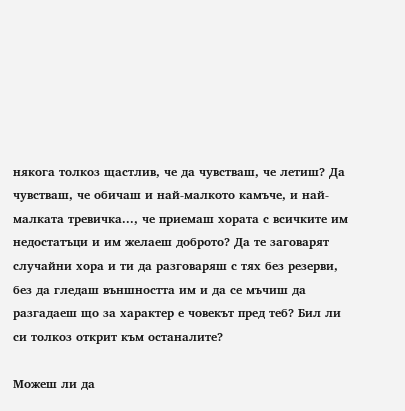някога толкоз щастлив, че да чувстваш, че летиш? Да чувстваш, че обичаш и най-малкото камъче, и най-малката тревичка..., че приемаш хората с всичките им недостатъци и им желаеш доброто? Да те заговарят случайни хора и ти да разговаряш с тях без резерви, без да гледаш външността им и да се мъчиш да разгадаеш що за характер е човекът пред теб? Бил ли си толкоз открит към останалите?

Можеш ли да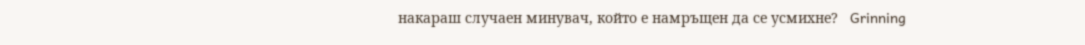накараш случаен минувач, който е намръщен да се усмихне?   Grinning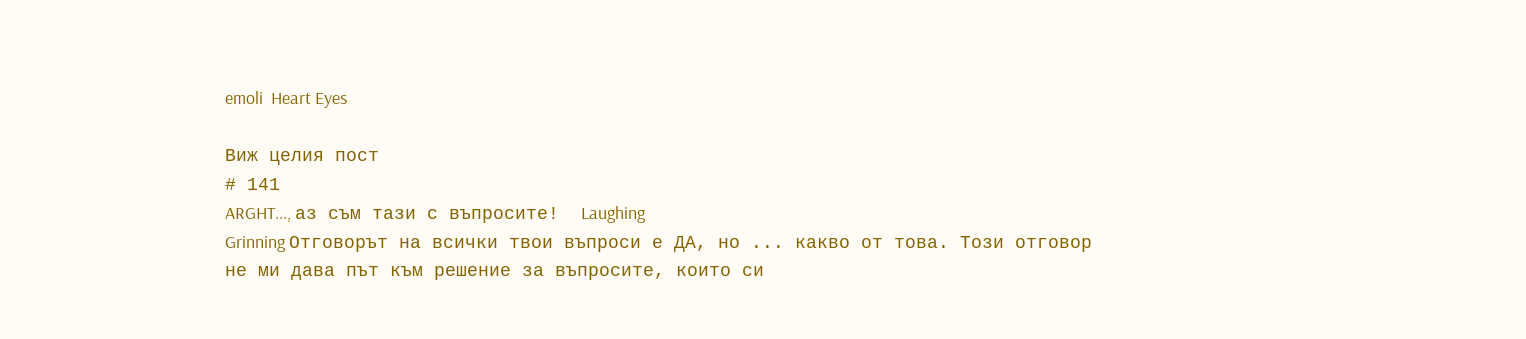emoli  Heart Eyes

Виж целия пост
# 141
ARGHT..., аз съм тази с въпросите!  Laughing
Grinning Отговорът на всички твои въпроси е ДА, но ... какво от това. Този отговор не ми дава път към решение за въпросите, които си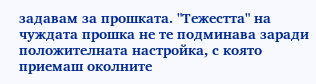задавам за прошката. "Тежестта" на чуждата прошка не те подминава заради положителната настройка, с която приемаш околните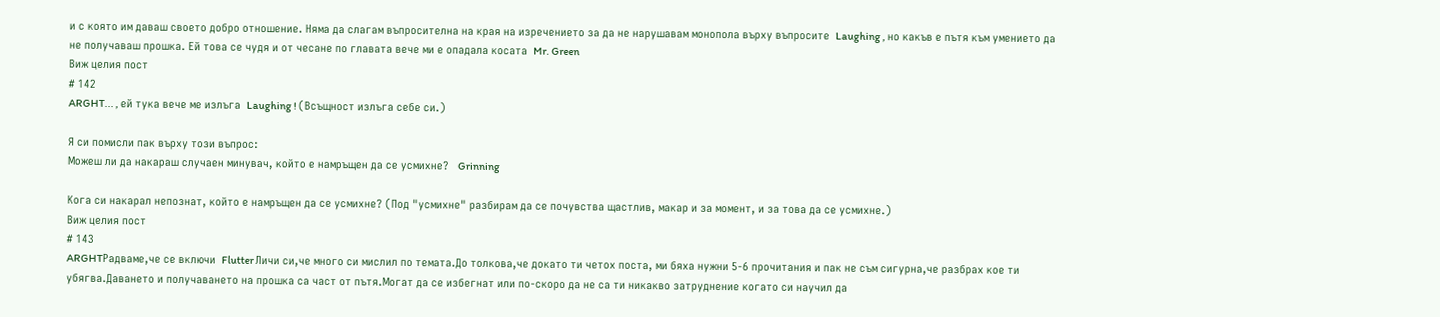и с която им даваш своето добро отношение. Няма да слагам въпросителна на края на изречението за да не нарушавам монопола върху въпросите  Laughing , но какъв е пътя към умението да не получаваш прошка. Ей това се чудя и от чесане по главата вече ми е опадала косата  Mr. Green
Виж целия пост
# 142
ARGHT... , ей тука вече ме излъга  Laughing ! (Всъщност излъга себе си.)

Я си помисли пак върху този въпрос:
Можеш ли да накараш случаен минувач, който е намръщен да се усмихне?   Grinning

Кога си накарал непознат, който е намръщен да се усмихне? (Под "усмихне" разбирам да се почувства щастлив, макар и за момент, и за това да се усмихне.)
Виж целия пост
# 143
ARGHTРадваме,че се включи  Flutter Личи си,че много си мислил по темата.До толкова,че докато ти четох поста, ми бяха нужни 5-6 прочитания и пак не съм сигурна,че разбрах кое ти убягва.Даването и получаването на прошка са част от пътя.Могат да се избегнат или по-скоро да не са ти никакво затруднение когато си научил да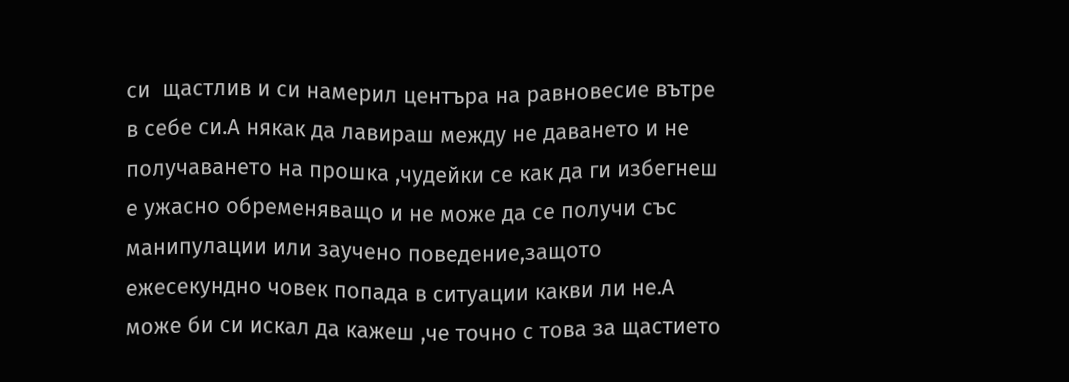си  щастлив и си намерил центъра на равновесие вътре в себе си.А някак да лавираш между не даването и не получаването на прошка ,чудейки се как да ги избегнеш е ужасно обременяващо и не може да се получи със манипулации или заучено поведение,защото ежесекундно човек попада в ситуации какви ли не.А може би си искал да кажеш ,че точно с това за щастието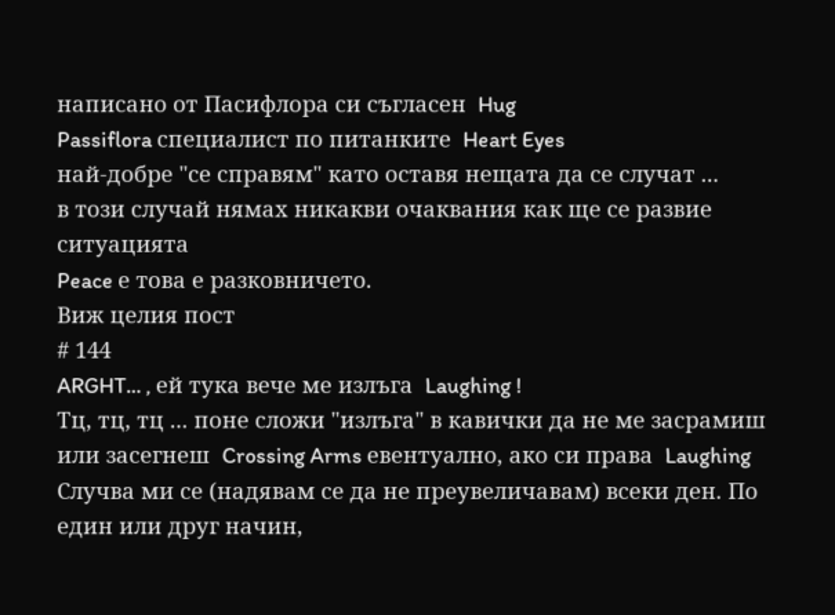написано от Пасифлора си съгласен  Hug
Passiflora специалист по питанките  Heart Eyes
най-добре "се справям" като оставя нещата да се случат ...
в този случай нямах никакви очаквания как ще се развие ситуацията
Peace е това е разковничето.
Виж целия пост
# 144
ARGHT... , ей тука вече ме излъга  Laughing !
Тц, тц, тц ... поне сложи "излъга" в кавички да не ме засрамиш или засегнеш  Crossing Arms евентуално, ако си права  Laughing
Случва ми се (надявам се да не преувеличавам) всеки ден. По един или друг начин,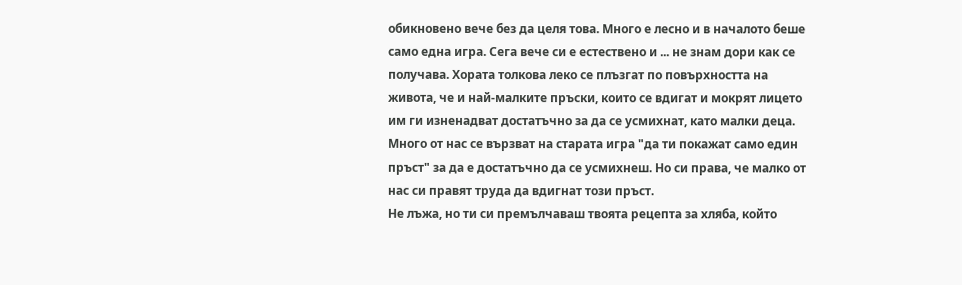обикновено вече без да целя това. Много е лесно и в началото беше само една игра. Сега вече си е естествено и ... не знам дори как се получава. Хората толкова леко се плъзгат по повърхността на живота, че и най-малките пръски, които се вдигат и мокрят лицето им ги изненадват достатъчно за да се усмихнат, като малки деца. Много от нас се вързват на старата игра "да ти покажат само един пръст" за да е достатъчно да се усмихнеш. Но си права, че малко от нас си правят труда да вдигнат този пръст.
Не лъжа, но ти си премълчаваш твоята рецепта за хляба, който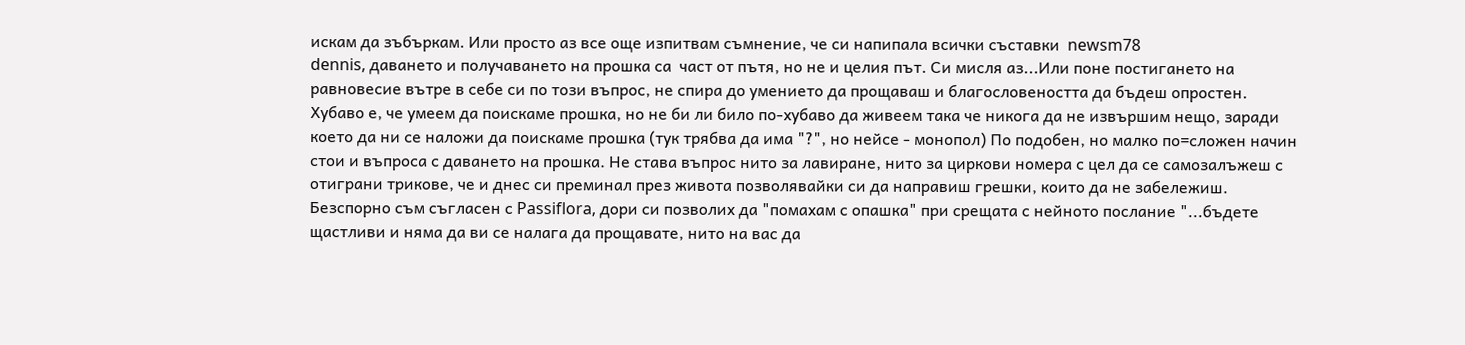искам да зъбъркам. Или просто аз все още изпитвам съмнение, че си напипала всички съставки  newsm78
dennis, даването и получаването на прошка са  част от пътя, но не и целия път. Си мисля аз...Или поне постигането на равновесие вътре в себе си по този въпрос, не спира до умението да прощаваш и благословеността да бъдеш опростен.
Хубаво е, че умеем да поискаме прошка, но не би ли било по-хубаво да живеем така че никога да не извършим нещо, заради което да ни се наложи да поискаме прошка (тук трябва да има "?", но нейсе - монопол) По подобен, но малко по=сложен начин стои и въпроса с даването на прошка. Не става въпрос нито за лавиране, нито за циркови номера с цел да се самозалъжеш с отиграни трикове, че и днес си преминал през живота позволявайки си да направиш грешки, които да не забележиш.
Безспорно съм съгласен с Passiflora, дори си позволих да "помахам с опашка" при срещата с нейното послание "...бъдете щастливи и няма да ви се налага да прощавате, нито на вас да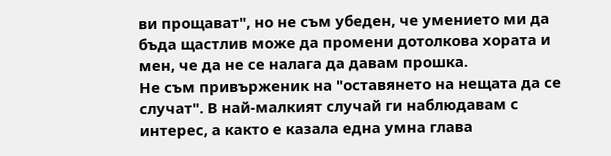ви прощават", но не съм убеден, че умението ми да бъда щастлив може да промени дотолкова хората и мен, че да не се налага да давам прошка.
Не съм привърженик на "оставянето на нещата да се случат". В най-малкият случай ги наблюдавам с интерес, а както е казала една умна глава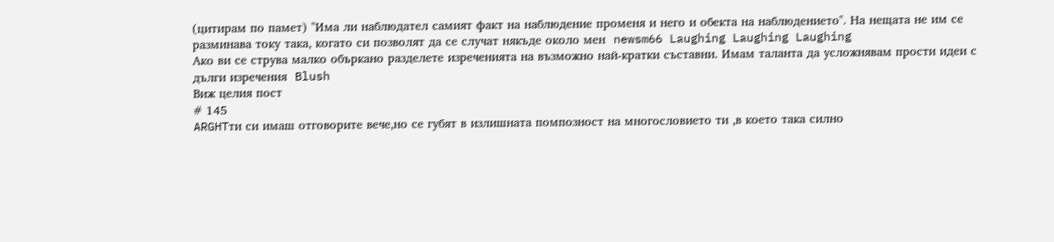(цитирам по памет) "Има ли наблюдател самият факт на наблюдение променя и него и обекта на наблюдението". На нещата не им се разминава току така, когато си позволят да се случат някъде около мен  newsm66 Laughing Laughing Laughing
Ако ви се струва малко объркано разделете изреченията на възможно най-кратки съставни. Имам таланта да усложнявам прости идеи с дълги изречения  Blush
Виж целия пост
# 145
ARGHTти си имаш отговорите вече,но се губят в излишната помпозност на многословието ти ,в което така силно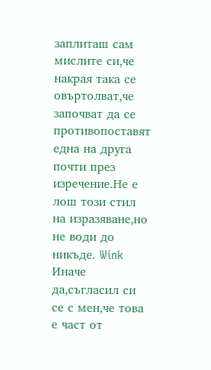заплиташ сам мислите си,че накрая така се овъртолват,че започват да се противопоставят една на друга почти през изречение.Не е лош този стил на изразяване,но не води до никъде. Wink
Иначе да,съгласил си се с мен,че това е част от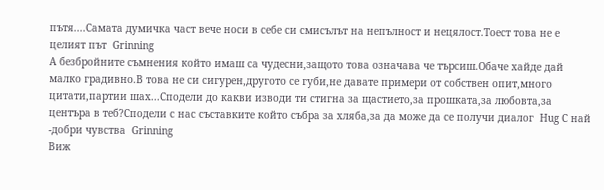пътя....Самата думичка част вече носи в себе си смисълът на непълност и нецялост.Тоест това не е целият път  Grinning
А безбройните съмнения който имаш са чудесни,защото това означава че търсиш.Обаче хайде дай малко градивно.В това не си сигурен,другото се губи,не давате примери от собствен опит,много цитати,партии шах...Сподели до какви изводи ти стигна за щастието,за прошката,за любовта,за центъра в теб?Сподели с нас съставките който събра за хляба,за да може да се получи диалог  Hug С най -добри чувства  Grinning
Виж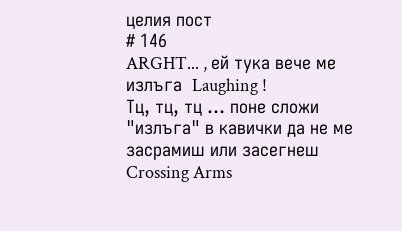целия пост
# 146
ARGHT... , ей тука вече ме излъга  Laughing !
Тц, тц, тц ... поне сложи "излъга" в кавички да не ме засрамиш или засегнеш  Crossing Arms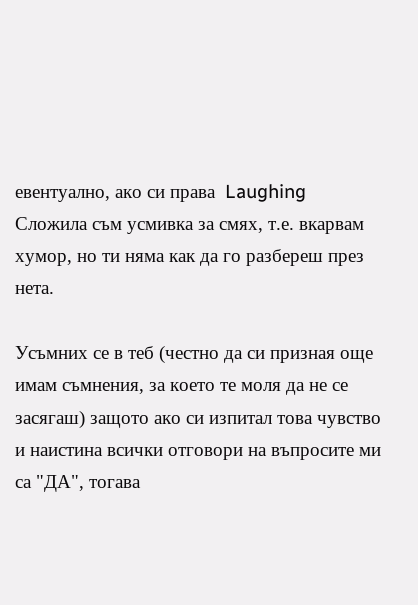евентуално, ако си права  Laughing
Сложила съм усмивка за смях, т.е. вкарвам хумор, но ти няма как да го разбереш през нета.

Усъмних се в теб (честно да си призная още имам съмнения, за което те моля да не се засягаш) защото ако си изпитал това чувство и наистина всички отговори на въпросите ми са "ДА", тогава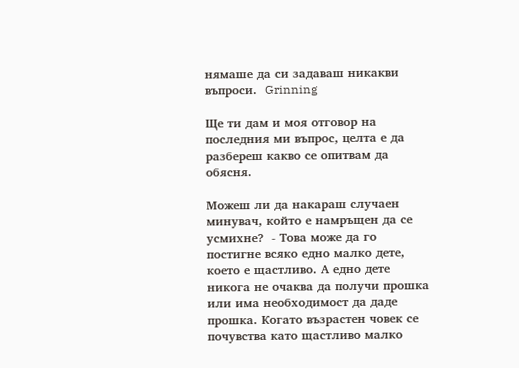нямаше да си задаваш никакви въпроси.  Grinning

Ще ти дам и моя отговор на последния ми въпрос, целта е да разбереш какво се опитвам да обясня.

Можеш ли да накараш случаен минувач, който е намръщен да се усмихне?  - Това може да го постигне всяко едно малко дете, което е щастливо. А едно дете никога не очаква да получи прошка или има необходимост да даде прошка. Когато възрастен човек се почувства като щастливо малко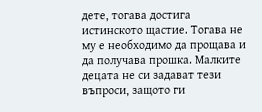дете, тогава достига истинското щастие. Тогава не му е необходимо да прощава и да получава прошка. Малките децата не си задават тези въпроси, защото ги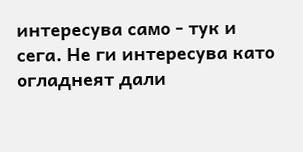интересува само - тук и сега. Не ги интересува като огладнеят дали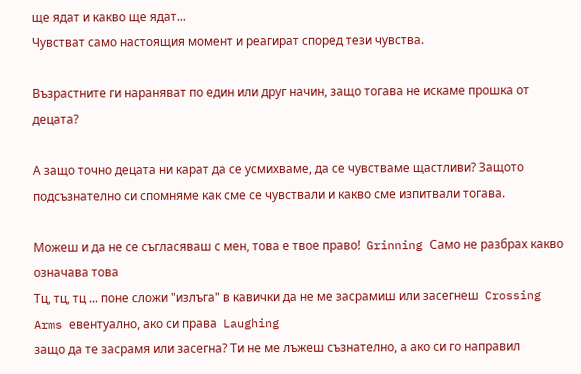ще ядат и какво ще ядат...
Чувстват само настоящия момент и реагират според тези чувства.

Възрастните ги нараняват по един или друг начин, защо тогава не искаме прошка от децата?

А защо точно децата ни карат да се усмихваме, да се чувстваме щастливи? Защото подсъзнателно си спомняме как сме се чувствали и какво сме изпитвали тогава.

Можеш и да не се съгласяваш с мен, това е твое право!  Grinning Само не разбрах какво означава това
Тц, тц, тц ... поне сложи "излъга" в кавички да не ме засрамиш или засегнеш  Crossing Arms евентуално, ако си права  Laughing
защо да те засрамя или засегна? Ти не ме лъжеш съзнателно, а ако си го направил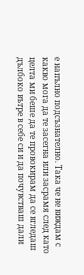е напълно подсъзнателно. Така че не виждам с какво мога да те засегна или засрамя след като целта ми беше да те провокирам да се вгледаш дълбоко вътре в себе си и да почувстваш дали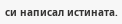си написал истината.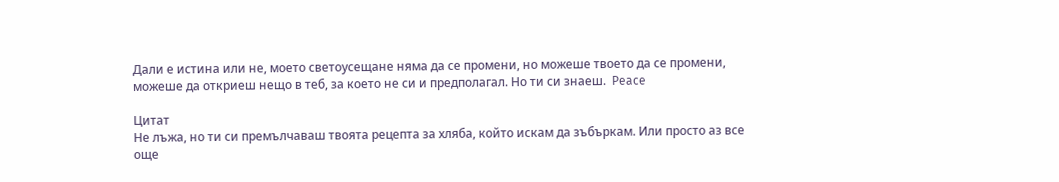Дали е истина или не, моето светоусещане няма да се промени, но можеше твоето да се промени, можеше да откриеш нещо в теб, за което не си и предполагал. Но ти си знаеш.  Peace

Цитат
Не лъжа, но ти си премълчаваш твоята рецепта за хляба, който искам да зъбъркам. Или просто аз все още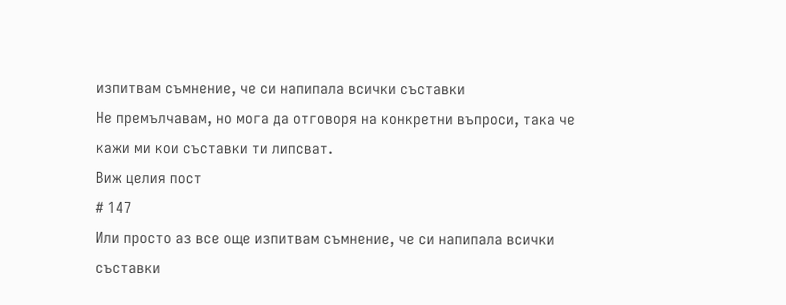изпитвам съмнение, че си напипала всички съставки
Не премълчавам, но мога да отговоря на конкретни въпроси, така че кажи ми кои съставки ти липсват.
Виж целия пост
# 147
Или просто аз все още изпитвам съмнение, че си напипала всички съставки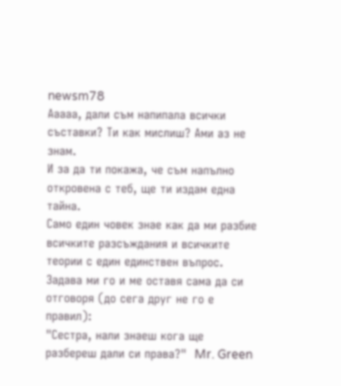newsm78
Ааааа, дали съм напипала всички съставки? Ти как мислиш? Ами аз не знам.
И за да ти покажа, че съм напълно откровена с теб, ще ти издам една тайна.
Само един човек знае как да ми разбие всичките разсъждания и всичките теории с един единствен въпрос. Задава ми го и ме оставя сама да си отговоря (до сега друг не го е правил):
"Сестра, нали знаеш кога ще разбереш дали си права?"  Mr. Green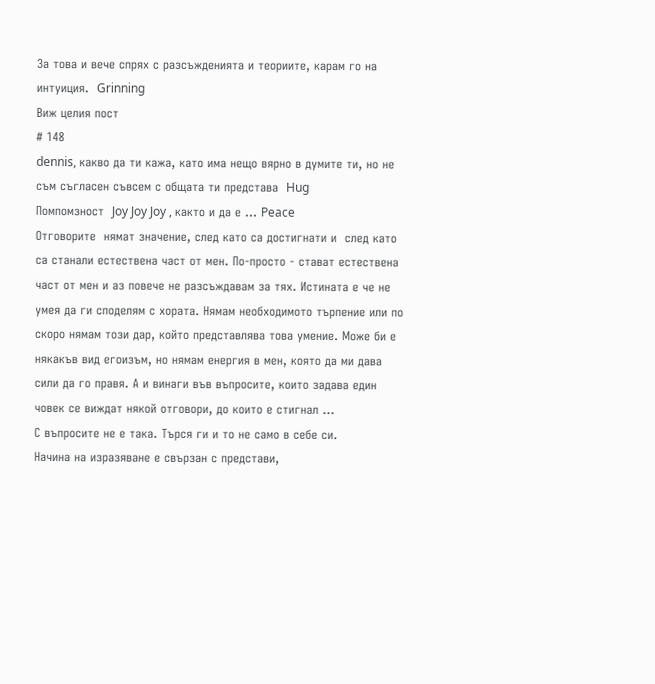За това и вече спрях с разсъжденията и теориите, карам го на интуиция.  Grinning
Виж целия пост
# 148
dennis, какво да ти кажа, като има нещо вярно в думите ти, но не съм съгласен съвсем с общата ти представа  Hug
Помпомзност  Joy Joy Joy , както и да е ... Peace
Отговорите  нямат значение, след като са достигнати и  след като са станали естествена част от мен. По-просто - стават естествена част от мен и аз повече не разсъждавам за тях. Истината е че не умея да ги споделям с хората. Нямам необходимото търпение или по скоро нямам този дар, който представлява това умение. Може би е някакъв вид егоизъм, но нямам енергия в мен, която да ми дава сили да го правя. А и винаги във въпросите, които задава един човек се виждат някой отговори, до които е стигнал ...
С въпросите не е така. Търся ги и то не само в себе си.
Начина на изразяване е свързан с представи,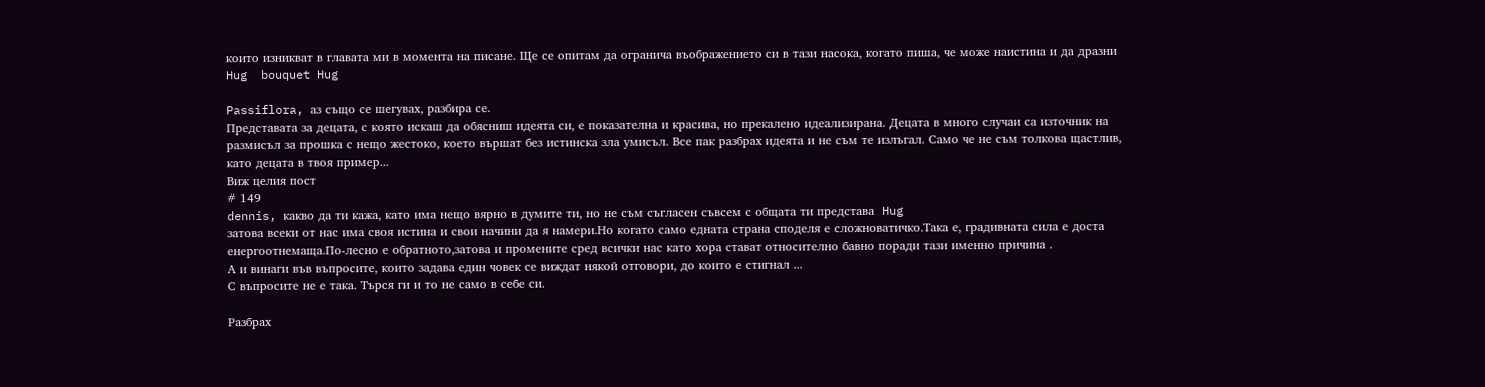които изникват в главата ми в момента на писане. Ще се опитам да огранича въображението си в тази насока, когато пиша, че може наистина и да дразни  Hug  bouquet Hug

Passiflora, аз също се шегувах, разбира се.
Представата за децата, с която искаш да обясниш идеята си, е показателна и красива, но прекалено идеализирана. Децата в много случаи са източник на размисъл за прошка с нещо жестоко, което вършат без истинска зла умисъл. Все пак разбрах идеята и не съм те излъгал. Само че не съм толкова щастлив, като децата в твоя пример...
Виж целия пост
# 149
dennis, какво да ти кажа, като има нещо вярно в думите ти, но не съм съгласен съвсем с общата ти представа  Hug
затова всеки от нас има своя истина и свои начини да я намери.Но когато само едната страна споделя е сложноватичко.Така е, градивната сила е доста енергоотнемаща.По-лесно е обратното,затова и промените сред всички нас като хора стават относително бавно поради тази именно причина .
А и винаги във въпросите, които задава един човек се виждат някой отговори, до които е стигнал ...
С въпросите не е така. Търся ги и то не само в себе си.

Разбрах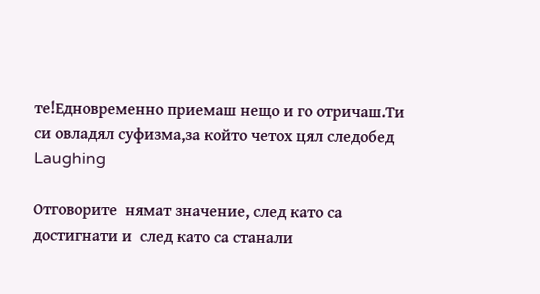те!Едновременно приемаш нещо и го отричаш.Ти си овладял суфизма,за който четох цял следобед  Laughing

Отговорите  нямат значение, след като са достигнати и  след като са станали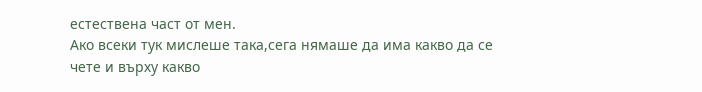естествена част от мен.
Ако всеки тук мислеше така,сега нямаше да има какво да се чете и върху какво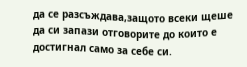да се разсъждава,защото всеки щеше да си запази отговорите до които е достигнал само за себе си.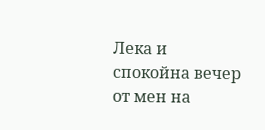Лека и спокойна вечер от мен на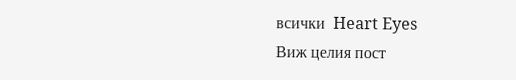всички  Heart Eyes
Виж целия пост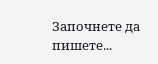Започнете да пишете...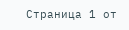Страница 1 от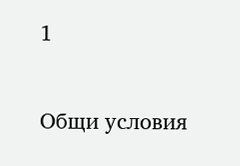1

Общи условия